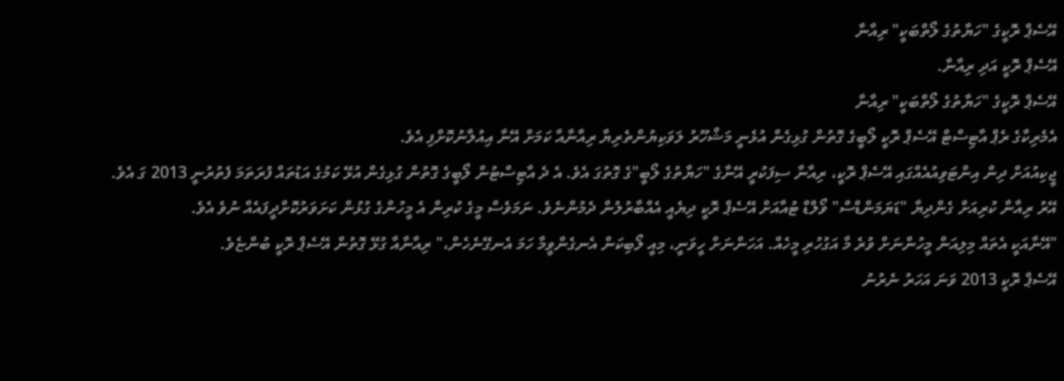އޭސެޕް ރޮކީގެ "ހަޔާތުގެ ލޯތްބަކީ" ރިއާނާ
އޭސެޕް ރޮކީ އަދި ރިއާނާ.
އޭސެޕް ރޮކީގެ "ހަޔާތުގެ ލޯތްބަކީ" ރިއާނާ
އެމެރިކާގެ ރެޕް އާޓިސްޓް އޭސެޕް ރޮކީ ލޯބީގެ ގޮތުން ގުޅިގެން އުޅެނީ މަޝްހޫރު ލަވަކިޔުންތެރިޔާ ރިއާނާއާ ކަމަށް އޭނާ އިއުލާނުކޮށްފި އެވެ.
ޖީކިއުއަށް ދިން އިންޓަވިއުއެއްގައި އޭސެޕް ރޮކީ، ރިއާނާ ސިފަކުރީ އޭނާގެ "ހަޔާތުގެ ލޯބީ"ގެ ގޮތުގަ އެވެ. އެ ދެ އާޓިސްޓުން ލޯބީގެ ގޮތުން ގުޅިގެން އުޅޭ ކަމުގެ އަޑުތައް ފުރަތަމަ ފެތުރުނީ 2013 ގަ އެވެ.
އޭރު ރިއާނާ ކުރިއަށް ގެންދިޔާ "ޑަޔަމަންޑްސް" ވޯލްޑް ޓުއާއަށް އޭސެޕް ރޮކީ ދިޔެއީ އެއްބާރުލުން ދެމުންނެވެ. ނަމަވެސް މީގެ ކުރިން އެ މީހުންގެ ގުޅުން ކަށަވަރުކޮށްދީފައެއް ނުވެ އެވެ.
"އޭނާއަކީ އެތައް މިލިއަން މީހުންނަށް ވުރެ މާ އަގުހުރި މީހެއް. އަހަންނަށް ހީވަނީ، މިއީ ލޯބިކަން އެނގެންވީމާ ހަމަ އެނގޭނެހެން،" ރިއާނާއާ ގުޅޭ ގޮތުން އޭސެޕް ރޮކީ ބުންޏެވެ.
އޭސެޕް ރޮކީ 2013 ވަނަ އަހަރު ނެރުނު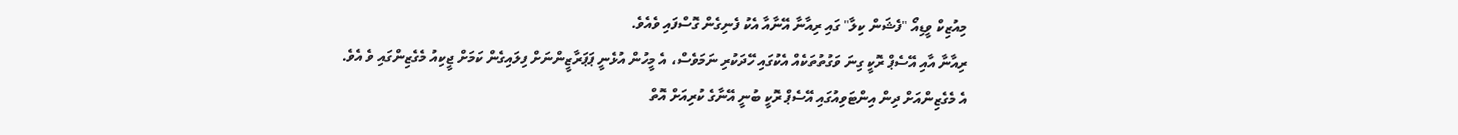މިއުޒިކް ވީޑިއޯ "ފެޝަން ކިލާ" ގައި ރިއާނާ އޭނާއާ އެކު ފެނިގެން ގޮސްފައި ވެއެވެ.
ރިއާނާ އާއި އޭސެޕް ރޮކީ ގިނަ ވަގުތުތަކެއް އެކުގައި ހޭދަކުރި ނަމަވެސް، އެ މީހުން އުޅެނީ ޕަޕަރާޒީންނަށް ފިލައިގެން ކަމަށް ޖީކިއު މެގެޒިންގައި ވެ އެވެ.
އެ މެގެޒިންއަށް ދިން އިންޓަވިއުގައި އޭސެޕް ރޮކީ ބުނީ އޭނާގެ ކުރިއަށް އޮތް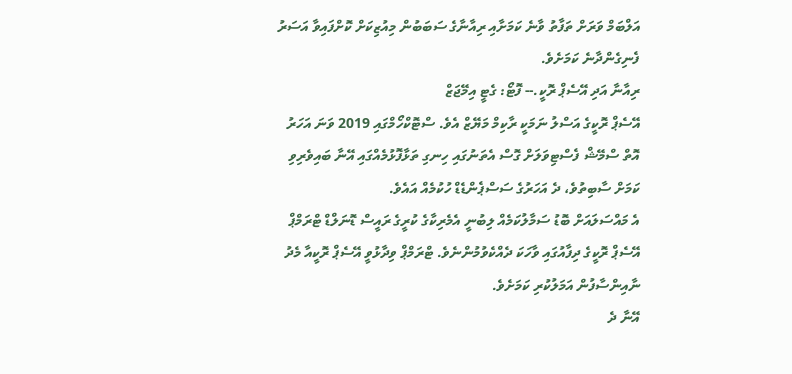އަލްބަމް ވަރަށް ތަފާތު ވާނެ ކަމަށާއި ރިއާނާގެ ސަބަބުން މިއުޒިކަށް ކޮށްފައިވާ އަސަރު ފެނިގެންދާނެ ކަމަށެވެ.
ރިއާނާ އަދި އޭސެޕް ރޮކީ.-- ފޮޓޯ: ގެޓީ އިމޭޖަޒް
އޭސެޕް ރޮކީގެ އަސްލު ނަމަކީ ރާކިމް މަޔޭޒް އެވެ. ސްޓޮކްހޯމްގައި 2019 ވަނަ އަހަރު އޮތް ސްމޭޝް ފެސްޓިވަލަށް ގޮސް އެތަނުގައި ހިނގި ތަޅާފޮޅުމެއްގައި އޭނާ ބައިވެރިވި ކަމަށް ސާބިތުވެ، ދެ އަހަރުގެ ސަސްޕެންޑެޑް ހުކުމެއް އައެވެ.
އެ މައްސަލައަށް ބޮޑު ސަމާލުކަމެއް ލިބުނީ އެމެރިކާގެ ކުރީގެ ރައީސް ޑޮނަލްޑް ޓްރަމްޕް އޭސެޕް ރޮކީގެ ދިފާއުގައި ވާހަކަ ދެއްކެވުމުންނެވެ. ޓްރަމްޕް ވިދާޅުވީ އޭސެޕް ރޮކީއާ މެދު ނާއިންސާފުން އަމަލުކުރި ކަމަށެވެ.
އޭނާ ދެ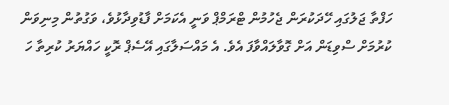ހަފްތާ ޖަލުގައި ހޭދަކުރަން ޖެހުމުން ޓްރަމްޕް ވަނީ އެކަމަށް ފާޑުވިދާޅުވެ، ވަގުތުން މިނިވަން ކުރުމަށް ސްވިޑަން އަށް ގޮވާލައްވާފަ އެވެ. އެ މައްސަލާގައި އޭސެޕް ރޮކީ ހައްޔަރު ކުރިތާ ހަ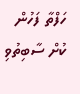ހަފްތާ ފަހުން ކުށް ސާބިތުވި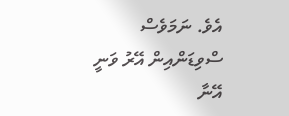އެވެ. ނަމަވެސް ސްވިޑަންއިން އޭރު ވަނީ އޭނާ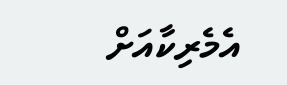އެމެރިކާއަށް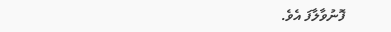ފޮނުވާލާފަ އެވެ.